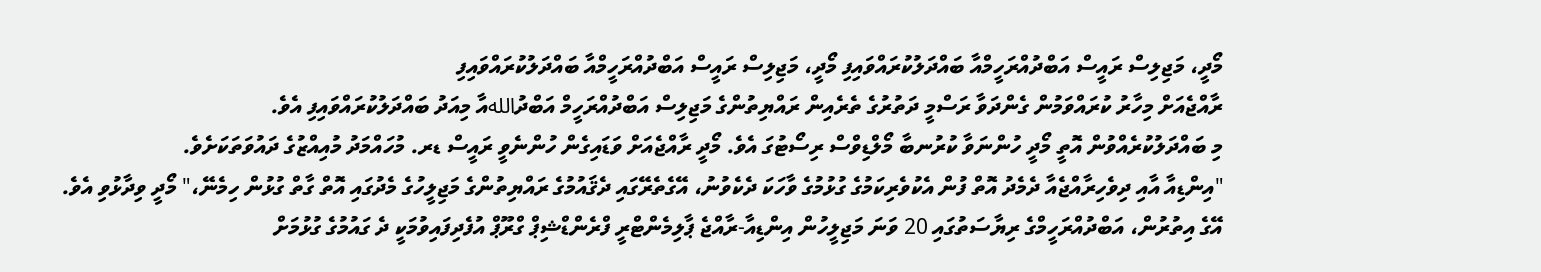މޯދީ، މަޖިލިސް ރައީސް އަބްދުއްރަހީމްއާ ބައްދަލުކުރައްވައިފި މޯދީ، މަޖިލިސް ރައީސް އަބްދުއްރަހީމްއާ ބައްދަލުކުރައްވައިފި
ރާއްޖެއަށް މިހާރު ކުރައްވަމުން ގެންދަވާ ރަސްމީ ދަތުރުގެ ތެރެއިން ރައްޔިތުންގެ މަޖިލިސް އަބްދުއްރަހީމް އަބްދުاللهއާ މިއަދު ބައްދަލުކުރައްވައިފި އެވެ.
މި ބައްދަލުކުރެއްވުން އޮތީ މޯދީ ހުންނަވާ ކުރުނބާ މޯލްޑިވްސް ރިސޯޓުގަ އެވެ. މޯދީ ރާއްޖެއަށް ވަޑައިގެން ހުންނެވީ ރައީސް ޑރ. މުހައްމަދު މުއިއްޒުގެ ދައުވަތަކަށެވެ.
"އިންޑިއާ އާއި ދިވެހިރާއްޖެއާ ދެމެދު އޮތް ފުން އެކުވެރިކަމުގެ ގުޅުމުގެ ވާހަކަ ދެކެވުނު، އޭގެތެރޭގައި ދެޤައުމުގެ ރައްޔިތުންގެ މަޖިލީހުގެ މެދުގައި އޮތް ގާތް ގުޅުން ހިމެނޭ،" މޯދީ ވިދާޅުވި އެވެ.
އޭގެ އިތުރުން، އަބްދުއްރަހީމްގެ ރިޔާސަތުގައި 20 ވަނަ މަޖިލީހުން އިންޑިއާ-ރާއްޖެ ޕާލިމެންޓްރީ ފްރެންޑްޝިޕް ގްރޫޕް އުފެދިފައިވުމަކީ ދެ ގައުމުގެ ގުޅުމަށް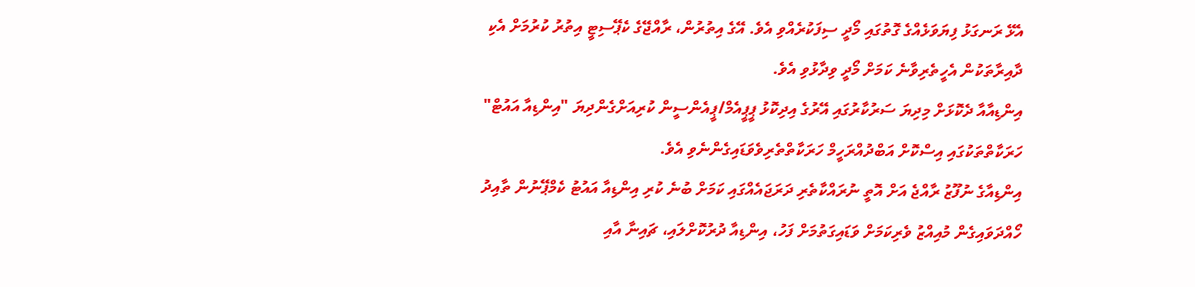އެޅޭ ރަނގަޅު ފިޔަވަޅެއްގެ ގޮތުގައި މޯދީ ސިފަކުރެއްވި އެވެ. އޭގެ އިތުރުން، ރާއްޖޭގެ ކެޕޭސިޓީ އިތުރު ކުރުމަށް އެކި ދާއިރާތަކުން އެހީތެރިވާނެ ކަމަށް މޯދީ ވިދާޅުވި އެވެ.
އިންޑިއާއާ ދެކޮޅަށް މިދިޔަ ސަރުކާރުގައި އޭރުގެ އިދިކޮޅު ޕީޕީއެމް/ޕީއެންސީން ކުރިއަށްގެންދިޔަ "އިންޑިއާ އައުޓް" ހަރަކާތްތަކުގައި އިސްކޮށް އަބްދުއްރަހީމް ހަރަކާތްތެރިވެވަޑައިގެންނެވި އެވެ.
އިންޑިއާގެ ނުފޫޒު ރާއްޖެ އަށް އޮތީ ނުރައްކާތެރި ދަރަޖައެއްގައި ކަމަށް ބުނެ ކުރި އިންޑިއާ އައުޓު ކެމްޕޭނުން ތާއިދު ހޯއްދަވައިގެން މުއިއްޒު ވެރިކަމަށް ވަޑައިގަތުމަށް ފަހު، އިންޑިއާ ދުރުކޮށްލައި، ޗައިނާ އާއި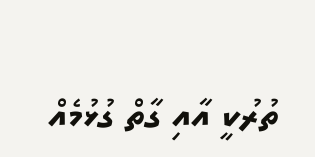ތުރުކީ އާއި ގާތް ގުޅުމެއް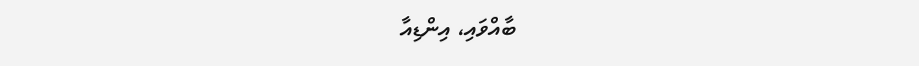ބާއްވައި، އިންޑިއާ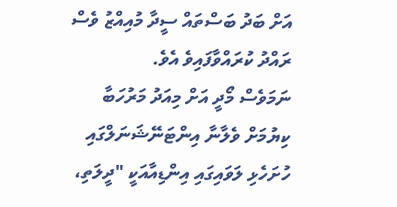އަށް ބަދު ބަސްތައް ސީދާ މުއިއްޒު ވެސް ރައްދު ކުރައްވާފައިވެ އެވެ.
ނަމަވެސް މޯދީ އަށް މިއަދު މަރުހަބާ ކިޔުމަށް ވެލާނާ އިންޓަނޭޝަނަލްގައި ހުށަހެޅި ލަވައިގައި އިންޑިއާއަކީ "ދީލަތި،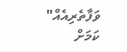ވަފާތެރިއެއް" ކަމަށް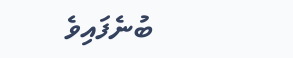ބުނެފައިވެ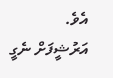އެވެ.
އަރުޝީފަށް ނެގީ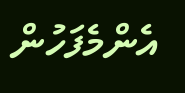އެންމެފަހުން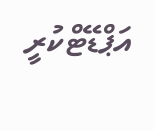އަޕްޑޭޓްކުރީ